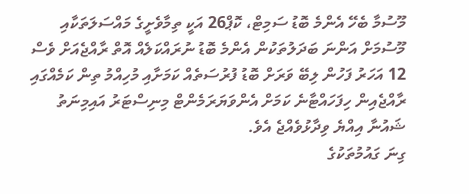މޫސުމާ ބެހޭ އެންމެ ބޮޑު ސަމިޓް، ކޮޕް26 އަކީ ތިމާވެށީގެ މައްސަލަތަކާއި މޫސުމަށް އަންނަ ބަދަލުތަކުން އެންމެ ބޮޑު ނުރައްކަލެއް އޮތް ރާއްޖެއަށް ވެސް 12 އަހަރު ފަހުން ލިބޭ ވަރަށް ބޮޑު ފުރުސަތެއް ކަމަށާއި މުހިއްމު ތިން ކަމެއްގައި ރާއްޖެއިން ހިފަހައްޓާނެ ކަމަށް އެންވަޔަރަމެންޓް މިނިސްޓަރު އައިމިނަތު ޝައުނާ އިއްޔެ ވިދާޅުވެއްޖެ އެވެ.
ގިނަ ގައުމުތަކުގެ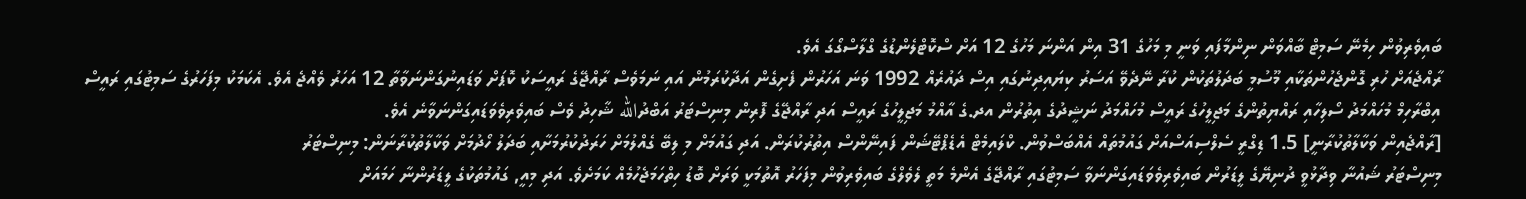ބައިވެރިވުން ހިމެނޭ ސަމިޓް ބާއްވަން ނިންމާފައި ވަނީ މި މަހުގެ 31 އިން އަންނަ މަހުގެ 12 އަށް ސްކޮޓްލެންޑުގެ ގްލާސްގޯގަ އެވެ.
ރާއްޖެއަށް ހުރި ގޮންޖެހުންތަކާއި މޫސުމީ ބަދަލުތަކުން ކުރާ ނޭދެވޭ އަސަރު ކިޔައިދިނުގައި އިސް ދައުރެއް 1992 ވަނަ އަހަރުން ފެށިގެން އަދާކުރަމުން އައި ނަމަވެސް ރާއްޖޭގެ ރައީސަކު ކޮޕަށް ވަޑައިނުގަންނަވާތާ 12 އަހަރު ވެއްޖެ އެވެ. އެކަމަކު މިފަހަރުގެ ސަމިޓުގައި ރައީސް އިބްރާހިމް މުހައްމަދު ސޯލިހާއި ރައްޔިތުންގެ މަޖިލީހުގެ ރައީސް މުހައްމަދު ނަޝީދުގެ އިތުރުން އދ.ގެ އާއްމު މަޖިލީހުގެ ރައީސް އަދި ރާއްޖޭގެ ފޮރިން މިނިސްޓަރު އަބްދުالله ޝާހިދު ވެސް ބައިވެރިވެވަޑައިގަންނަވާނެ އެވެ.
[ރާއްޖެއިން ވަކާލާތުކުރާނީ] 1.5 ޑިގްރީ ސެލްސިއަސްއަށް ގައުމުތައް އެއްބަސްވުން. ކްލައިމެޓް އެޑެޕްޓޭޝަން ފައިނޭންސް އިތުރުކުރަން. އަދި ގައުމަށް މި ލިބޭ ގެއްލުމަށް ހަރަދުކުރުމަށާއި ބަދަލު ހޯދުމަށް ވަކާލާތުކުރާނަން: މިނިސްޓަރު
މިނިސްޓަރު ޝައުނާ ވިދާޅުވީ ދުނިޔޭގެ ލީޑަރުން ބައިވެރިވެވަޑައިގަންނަވާ ސަމިޓުގައި ރާއްޖޭގެ އެންމެ މަތީ ލެވެލްގެ ބައިވެރިވުން މިފަހަރު އޮތުމަކީ ވަރަށް ބޮޑު ހިތްހަމަޖެހުމެއް ކަމަށެވެ. އަދި މިއީ, ގައުމުތަކުގެ ލީޑަރުންނާ ހަމައަށް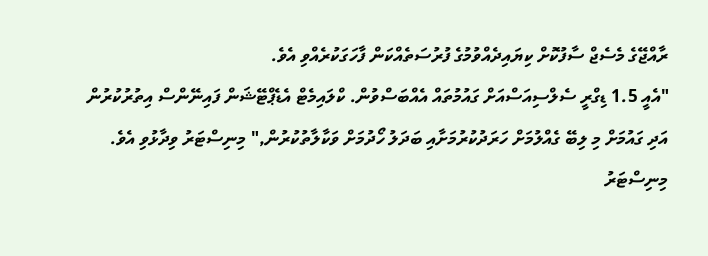ރާއްޖޭގެ މެސެޖް ސާފުކޮށް ކިޔައިދެއްވުމުގެ ފުރުސަތެއްކަން ފާހަގަކުރެއްވި އެވެ.
"އެއީ 1.5 ޑިގްރީ ސެލްސިއަސްއަށް ގައުމުތައް އެއްބަސްވުން. ކްލައިމެޓް އެޑެޕްޓޭޝަން ފައިނޭންސް އިތުރުކުރުން އަދި ގައުމަށް މި ލިބޭ ގެއްލުމަށް ހަރަދުކުރުމަށާއި ބަދަލު ހޯދުމަށް ވަކާލާތުކުރުން," މިނިސްޓަރު ވިދާޅުވި އެވެ.
މިނިސްޓަރު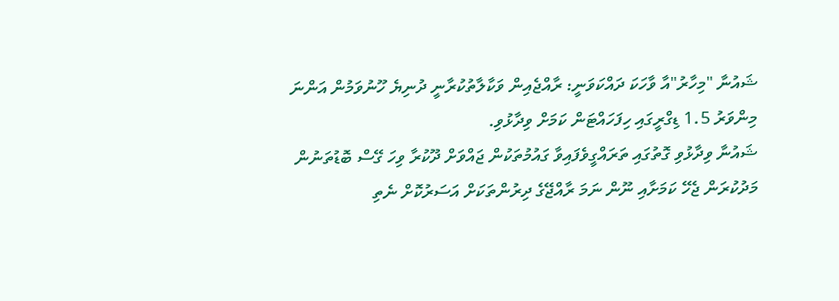ޝައުނާ "މިހާރު"އާ ވާހަކަ ދައްކަވަނީ: ރާއްޖެއިން ވަކާލާތުކުރާނީ ދުނިޔެ ހޫނުވަމުން އަންނަ މިންވަރު 1.5 ޑިގްރީގައި ހިފަހައްޓަން ކަމަށް ވިދާޅުވި.
ޝައުނާ ވިދާޅުވި ގޮތުގައި ތަރައްގީވެފައިވާ ގައުމުތަކުން ޖައްވަށް ދޫކުރާ ވިހަ ގޭސް ބޮޑުތަނުން މަދުކުރަން ޖެހޭ ކަމަށާއި ނޫން ނަމަ ރާއްޖޭގެ ދިރުންތަކަށް އަސަރުކޮށް ނެތި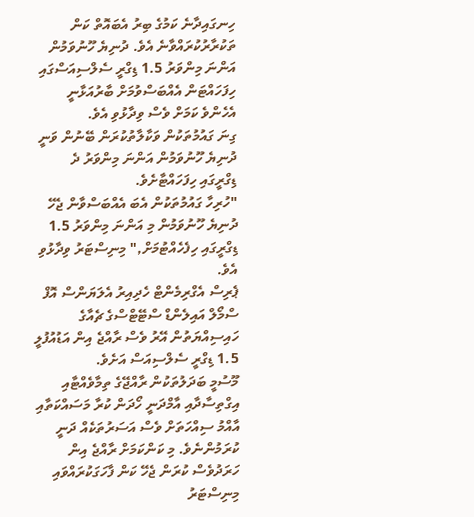ހިނގައިދާނެ ކަމުގެ ބިރު އެބައޮތް ކަން ތަކުރާރުކުރައްވާނެ އެވެ. ދުނިޔެ ހޫނުވަމުން އަންނަ މިންވަރު 1.5 ޑިގްރީ ސެލްސިއަސްގައި ހިފަހައްޓަން އެއްބަސްވުމަށް ބާރުއަޅާނީ އެހެންވެ ކަމަށް ވެސް ވިދާޅުވި އެވެ.
ގިނަ ގައުމުތަކުން ވަކާލާތުކުރަން ބޭނުން ވަނީ ދުނިޔެ ހޫނުވަމުން އަންނަ މިންވަރު ދެ ޑިގްރީގައި ހިފަހައްޓާށެވެ.
"ހުރިހާ ގައުމުތަކުން އެބަ އެއްބަސްވާން ޖެހޭ ދުނިޔެ ހޫނުވަމުން މި އަންނަ މިންވަރު 1.5 ޑިގްރީގައި ހިފެހެއްޓުމަށް," މިނިސްޓަރު ވިދާޅުވި އެވެ.
ޕެރިސް އެގްރިމެންޓް ހެދިއިރު އެލަޔަންސް އޮފް ސްމޯލް އައިލެންޑް ސްޓޭޓްސްގެ ޗެއާގެ ހައިސިއްޔަތުން އޭރު ވެސް ރާއްޖެ އިން އަޑުއުފުލީ 1.5 ޑިގްރީ ސެލްސިއަސް އަށެވެ.
މޫސުމީ ބަދަލުތަކުން ރާއްޖޭގެ ތިމާވެއްޓާއި އިގްތިސާދާއި އާމްދަނީ ހޯދަން ކުރާ މަސައްކަތާއި އާއްމު ސިއްހަތަށް ވެސް އަސަރުތަކެއް ދަނީ ކުރަމުންނެވެ. މި ކަންކަމަށް ރާއްޖެ އިން ހަރަދުވެސް ކުރަން ޖެހޭ ކަން ފާހަގަކުރައްވައި މިނިސްޓަރު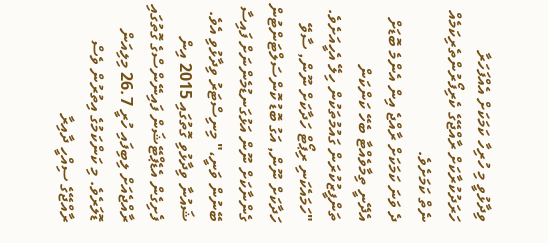ވިދާޅުވީ މި ހުރިހާ ކަމަކަށް އެއްފަހަރާ ހަރަދުކުރާކަށް ރާއްޖޭގެ ކެރިފޯރުންތެރިކަމެއް ނެތް ކަމަށެވެ.
ދެ ވަނަ ކަމަކަށް ރާއްޖެ އިން އެންމެ ބޮޑަށް އެދޭނީ ތިމާވެއްޓާ ބެހޭ ކަންކަން ތަންފީޒުކުރަން ގައުމުތަކުން ހިލޭ އެހީއަށެވެ.
"ހަމައެކަނި ރިޕޯޓް ހަދާކަށް ނޫން, ސާވޭ ހަދާކަށް ނޫން, އަގު ބޮޑު ކޮންސަލްޓަންޓުން ގެންނާކަށް ނޫން އަޅުގަނޑުމެންނަށް ފައިސާ ބޭނުން ވަނީ،" މިނިސްޓަރު ވިދާޅުވި އެވެ.
ޝައުނާ ވިދާޅުވި ގޮތުގައި 2015 އިން ފެށިގެން އެޑެޕްޓޭޝަން ފައިނޭންސްގެ ގޮތުގައި ރާއްޖެއަށް ލިބިފައި ހުރީ 26.7 މިލިއަން ޑޮލަރެވެ. މި ކަންކަމުގެ އިތުރުން ވެސް ރާއްޖޭގެ ސިއްހީ ދާއިރާ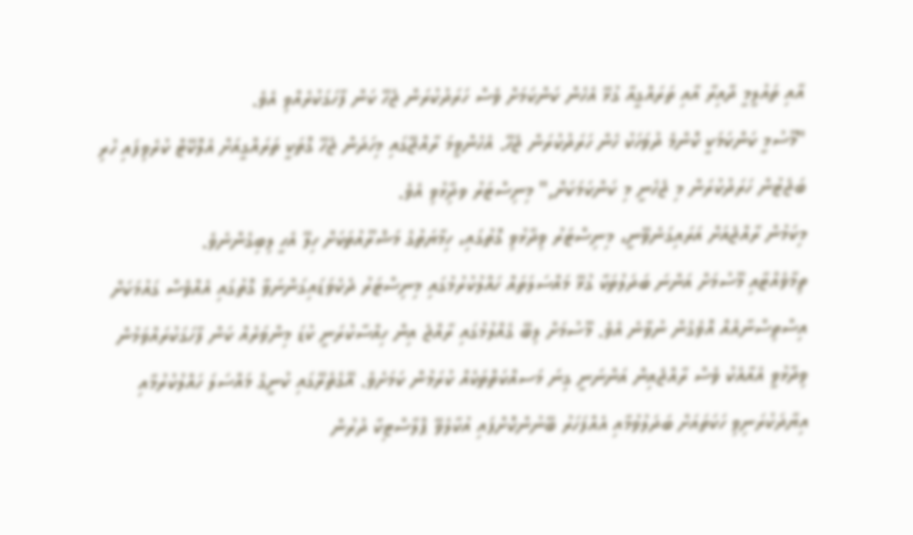އާއި ތައުލީމީ ދާއިރާ އާއި ތަރައްގީއާ ގުޅޭ އެހެން ކަންކަމަށް ވެސް ހަރަދުކުރަން ޖެހޭ ކަން ފާހަގަކުރެއްވި އެވެ.
"މޫސުމީ ކަންކަމަކީ ކޮންމެ ދުވަހަކު ހެން ހަރަދުކުރަން ޖެހޭ. އެހެންވީމަ ރާއްޖޭގައި މިހަދަން ޖެހޭ ގޮތަކީ ތަރައްގީއަށް އެލޮކޭޓް ކުރެވިފައި ހުރި ބަޖެޓުން ހަރަދުކުރަން މި ޖެހެނީ މި ކަންކަމަކަށް," މިނިސްޓަރު ވދިާޅުވި އެވެ.
މިކަމުން ރާއްޖެއަށް އަރައިގަނެވޭނީ، މިނިސްޓަރު ވިދާޅުވި ގޮތުގައި، ހިމާޔަތުގެ މަޝްރޫއުތަކަށް ހިލޭ އެހީ ލިބިގެންނެވެ.
ތިމާވެއްޓާއި މޫސުމަށް އަންނަ ބަދަލުތަކާ ގުޅޭ މައްސަލަތައް ހައްލުކުރުމުގައި މިނިސްޓަރު ދެކެވަޑައިގަންނަވާ ގޮތުގައި އެއްވެސް ގައުމަކަށް އިސްތިސްނާއެއް އޮވެގެން ނުވާނެ އެވެ. މޫސުމަށް ލިބޭ ގެއްލުމުގައި ރާއްޖެ އިން ހިއްސާކުރަނީ ކުޑަ މިންވަރެއް ކަން ފާހަގަކުރައްވަމުން ވިދާޅުވީ އެއާއެކު ވެސް ރާއްޖެއިން އަންނަނީ ގިނަ މަސއްކަތްތަކެއް ކުރަމުން ކަމަށެވެ. އޭގެތެރޭގައި ކުނީގެ މައްސަލަ ހައްލުކުރުމާއި އިޔާދަކުރަނިވި ހަކަތައަށް ބަދަލުވުމާއި އެއްފަހަރު ބޭނުންކޮށްފައި އުކާލެވޭ ޕްލާސްޓިކާ ދުރުން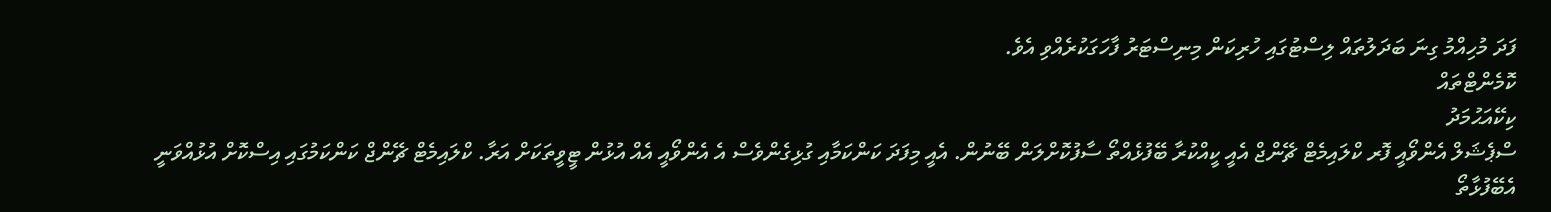ފަދަ މުހިއްމު ގިނަ ބަދަލުތައް ލިސްޓުގައި ހުރިކަން މިނިސްޓަރު ފާހަގަކުރެއްވި އެވެ.
ކޮމެންޓްތައް
ކިކޭއަޙުމަދު
ސްޕެޝަލް އެންވޯއީ ފޮރ ކްލައިމެޓް ޗޭންޖް އެއީ ކީއްކުރާ ބޭފުޅެއްތޯ ސާފުކޮށްލަން ބޭނުން. އެއީ މިފަދަ ކަންކަމާއި ގުޅިގެންވެސް އެ އެންވޯއީ އެއް އުޅުން ޓީވީތަކަށް އަރާ. ކްލައިމެޓް ޗޭންޖް ކަންކަމުގައި އިސްކޮށް އުޅުއްވަނީ އެބޭފުޅާތޯ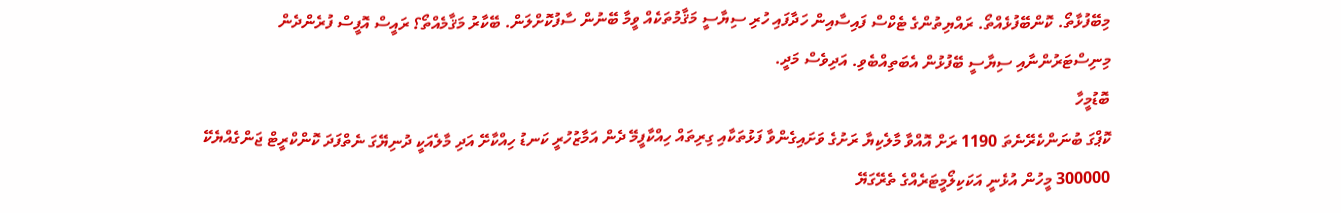މިބޭފުޅާތޯ. ކޮންބޭފުޅެއްތޯ. ރައްޔިތުންގެ ޓެކްސް ފައިސާއިން ހަދާފައި ހުރި ސިޔާސީ މަޤާމުތަކެއް ވީމާ ބޭނުން ސާފުކޮށްލަން. ބޭކާރު މަޤާމެއްތޯ؟ ރައީސް އޮފީސް ފުރެންދެން މިނިސްޓަރުންނާއި ސިޔާސީ ބޭފުޅުން އެބަތިއްބެވި. އަދިވެސް މަދީ.
ބޮޑުމީހާ
ކޮޕްގަ ބުނަންކެރޭނެތަ 1190 ރަށް އޮއްވާ މާލެކިޔާ ރަށުގެ ވަށައިގެންވާ ފަޅުތަކާއި ގިރިތައް ހިއްކާފީމޭ ދެން އަމާޒުހުރީ ކަނޑު ހިއްކާށޭ އަދި މާލެއަކީ ދުނިޔޭގަ ނެތްފަދަ ކޮންކްރީޓް ޖަންގެއްޔެކޭ 300000 މީހުން އުޅެނީ އަކަކިލޯމީޓަރެއްގެ ތެރޭގަޔޭ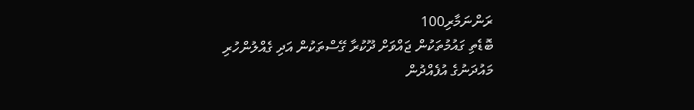ރަންނަމާރި100
ބޮޑެތި ގައުމުތަކުން ޖައްވަށް ދޫކުރާ ގޭސްތަކުން އަދި ގެއްލުންހުރި މައުދަނުގެ އުފެއްދުން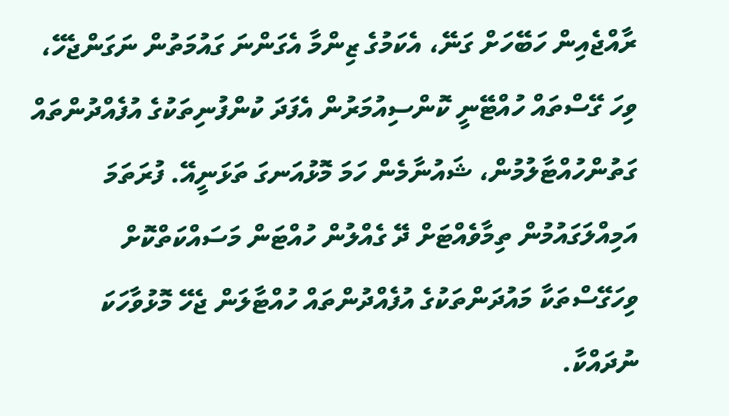ރާއްޖެއިން ހަބޭހަށް ގަނޭ، އެކަމުގެ ޒިންމާ އެގަންނަ ގައުމަތުން ނަގަންޖެހޭ، ވިހަ ގޭސްތައް ހުއްޓޭނީ ކޮންސިއުމަރުން އެފަދަ ކުންފުނިތަކުގެ އުފެއްދުންތައް ގަތުންހުއްޓާލުމުން، ޝައުނާމެން ހަމަ މޮޅުއަނގަ ތަޅަނީއޭ. ފުރަތަމަ އަމިއްލަގައުމުން ތިމާވެއްޓަށް ދޭ ގެއްލުން ހުއްޓަން މަސައްކަތްކޮށް ވިހަގޭސްތަކާ މައުދަންތަކުގެ އުފެއްދުންތައް ހުއްޓާލަން ޖެހޭ މޮޅުވާހަކަ ނުދައްކާ.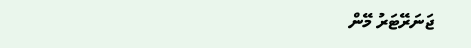ޖަނަރޭޓަރު މޭން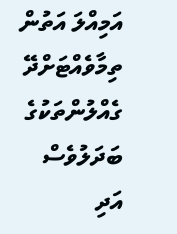އަމިއްލަ އަތުން ތިމާވެއްޓަށްދޭ ގެއްލުންތަކުގެ ބަދަލުވެސް އަދި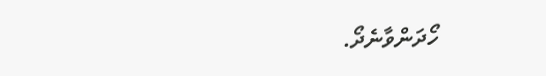ހޯދަންވާނެދޯ.